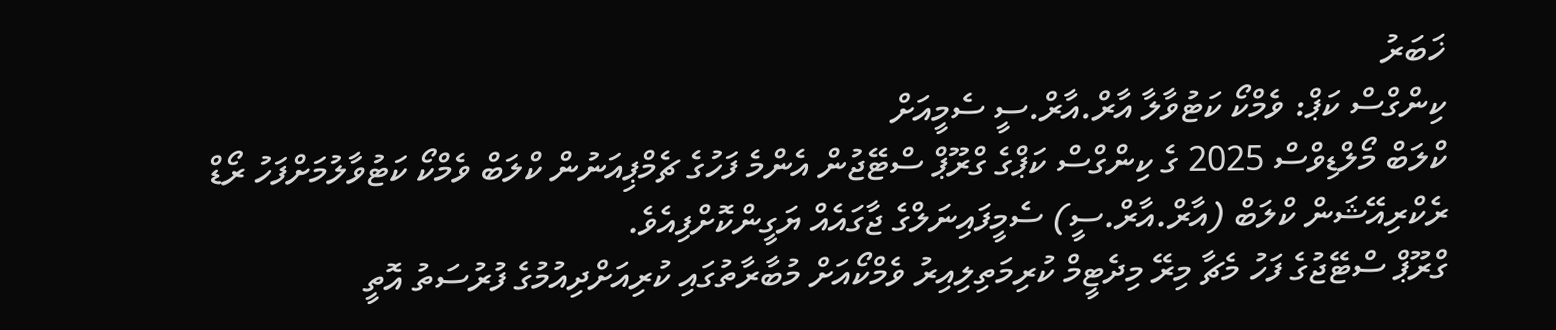ޚަބަރު
ކިންގްސް ކަޕް: ވެމްކޯ ކަޓުވާލާ އާރް.އާރް.ސީ ސެމީއަށް
ކްލަބް މޯލްޑިވްސް 2025 ގެ ކިންގްސް ކަޕްގެ ގްރޫޕް ސްޓޭޖުން އެންމެ ފަހުގެ ޗެމްޕިއަނުން ކްލަބް ވެމްކޯ ކަޓުވާލުމަށްފަހު ރޯޑް ރެކްރިއޭޝަން ކްލަބް (އާރް.އާރް.ސީ) ސެމީފައިނަލްގެ ޖާގައެއް ޔަގީންކޮށްފިއެވެ.
ގްރޫޕް ސްޓޭޖުގެ ފަހު މެޗާ މިރޭ މިދެޓީމް ކުރިމަތިލިއިރު ވެމްކޯއަށް މުބާރާތުގައި ކުރިއަށްދިއުމުގެ ފުރުސަތު އޮތީ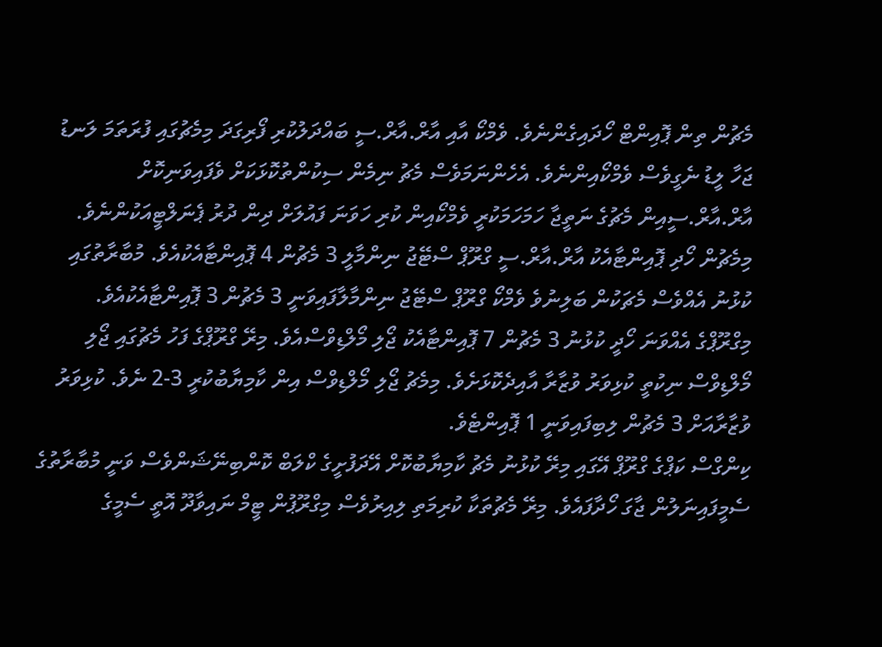މެޗުން ތިން ޕޮއިންޓް ހޯދައިގެންނެވެ. ވެމްކޯ އާއި އާރް.އާރް.ސީ ބައްދަލުކުރި ފޯރިގަދަ މިމެޗުގައި ފުރަތަމަ ލަނޑު ޖަހާ ލީޑު ނެގީވެސް ވެމްކޯއިންނެވެ. އެހެންނަމަވެސް މެޗު ނިމެން ސިކުންތުކޮޅަކަށް ވެފައިވަނިކޮށް އާރް.އާރް.ސީއިން މެޗުގެ ނަތީޖާ ހަމަހަމަކުރީ ވެމްކޯއިން ކުރި ހަވަނަ ފައުލަށް ދިން ދުރު ޕެނަލްޓީއަކުންނެވެ.
މިމެޗުން ހޯދި ޕޮއިންޓާއެކު އާރް.އާރް.ސީ ގްރޫޕް ސްޓޭޖު ނިންމާލީ 3 މެޗުން 4 ޕޮއިންޓާއެކުއެވެ. މުބާރާތުގައި ކުޅުނު އެއްވެސް މެޗަކުން ބަލިނުވެ ވެމްކޯ ގްރޫޕް ސްޓޭޖު ނިންމާލާފައިވަނީ 3 މެޗުން 3 ޕޮއިންޓާއެކުއެވެ.
މިގްރޫޕްގެ އެއްވަނަ ހޯދީ ކުޅުނު 3 މެޗުން 7 ޕޮއިންޓާއެކު ޖޯލި މޯލްޑިވްސްއެވެ. މިރޭ ގްރޫޕްގެ ފަހު މެޗުގައި ޖޯލި މޯލްޑިވްސް ނިކުތީ ކުޅިވަރު ވުޒާރާ އާއިދެކޮޅަށެވެ. މިމެޗު ޖޯލި މޯލްޑިވްސް އިން ކާމިޔާބުކުރީ 3-2 ނެވެ. ކުޅިވަރު ވުޒާރާއަށް 3 މެޗުން ލިބިފައިވަނީ 1 ޕޮއިންޓެވެ.
ކިންގްސް ކަޕްގެ ގްރޫޕް އޭގައި މިރޭ ކުޅުނު މެޗު ކާމިޔާބުކޮށް އޭދަފުށީގެ ކްލަބް ކޮންބިނޭޝަންވެސް ވަނީ މުބާރާތުގެ ސެމީފައިނަލުން ޖާގަ ހޯދާފައެވެ. މިރޭ މެޗުތަކާ ކުރިމަތި ލިއިރުވެސް މިގްރޫޕުން ޓީމް ނައިވާދޫ އޮތީ ސެމީގެ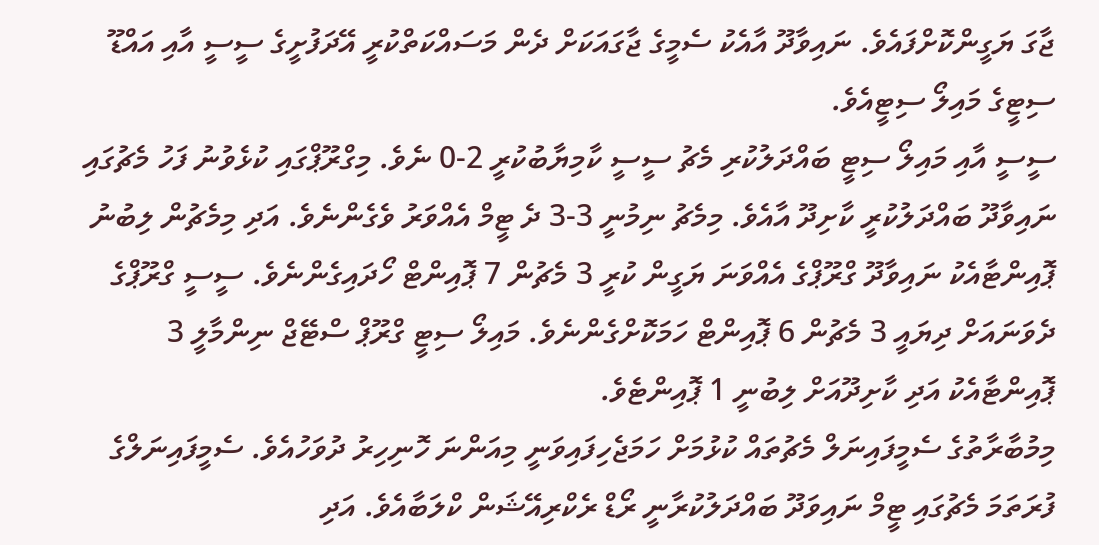ޖާގަ ޔަގީންކޮށްފައެވެ. ނައިވާދޫ އާއެކު ސެމީގެ ޖާގައަކަށް ދެން މަސައްކަތްކުރީ އޭދަފުށީގެ ސީސީ އާއި އައްޑޫ ސިޓީގެ މައިލޯ ސިޓީއެވެ.
ސީސީ އާއި މައިލޯ ސިޓީ ބައްދަލުކުރި މެޗު ސީސީ ކާމިޔާބުކުރީ 2-0 ނެވެ. މިގްރޫޕްގައި ކުޅެވުނު ފަހު މެޗުގައި ނައިވާދޫ ބައްދަލުކުރީ ކާށިދޫ އާއެވެ. މިމެޗު ނިމުނީ 3-3 ދެ ޓީމް އެއްވަރު ވެގެންނެވެ. އަދި މިމެޗުން ލިބުނު ޕޮއިންޓާއެކު ނައިވާދޫ ގްރޫޕްގެ އެއްވަނަ ޔަގީން ކުރީ 3 މެޗުން 7 ޕޮއިންޓް ހޯދައިގެންނެވެ. ސީސީ ގްރޫޕްގެ ދެވަނައަށް ދިޔައީ 3 މެޗުން 6 ޕޮއިންޓް ހަމަކޮށްގެންނެވެ. މައިލޯ ސިޓީ ގްރޫޕް ސްޓޭޖް ނިންމާލީ 3 ޕޮއިންޓާއެކު އަދި ކާށިދޫއަށް ލިބުނީ 1 ޕޮއިންޓެވެ.
މިމުބާރާތުގެ ސެމީފައިނަލް މެޗުތައް ކުޅުމަށް ހަމަޖެހިފައިވަނީ މިއަންނަ ހޮނިހިރު ދުވަހުއެވެ. ސެމީފައިނަލްގެ ފުރަތަމަ މެޗުގައި ޓީމް ނައިވަދޫ ބައްދަލުކުރާނީ ރޯޑް ރެކްރިއޭޝަން ކްލަބާއެވެ. އަދި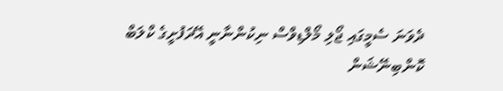ދެވަނަ ސެމީގައި ޖޯލި މޯލްޑިވްސް ނިކުންނާނީ އޭދަފުށީގެ ކްލަބް ކޮންބިނޭޝަން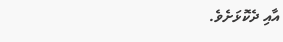އާއި ދެކޮޅަށެވެ.